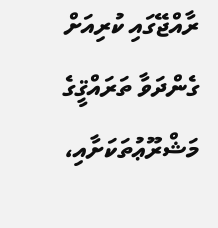ރާއްޖޭގައި ކުރިއަށް ގެންދަވާ ތަރައްޤީގެ މަޝްރޫޢުތަކަށާއި،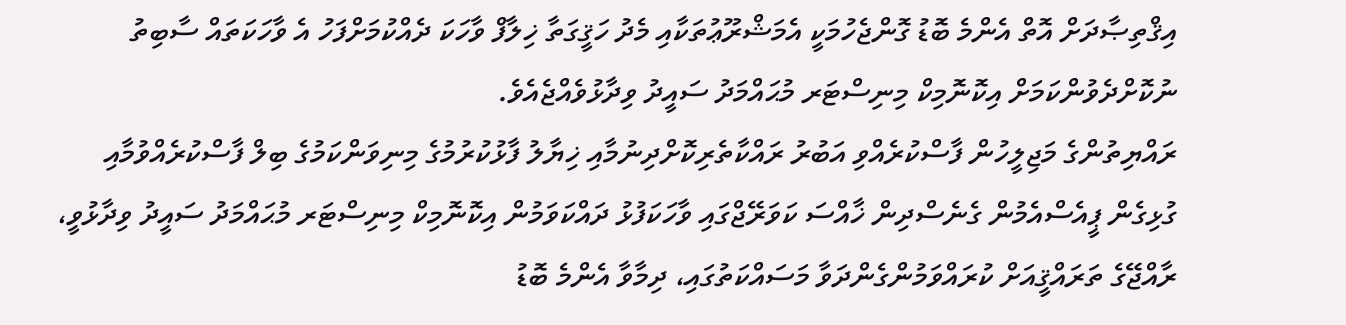އިޤްތިޞާދަށް އޮތް އެންމެ ބޮޑު ގޮންޖެހުމަކީ އެމަޝްރޫޢުތަކާއި މެދު ހަޤީގަތާ ޚިލާފް ވާހަކަ ދެއްކުމަށްފަހު އެ ވާހަކަތައް ސާބިތު ނުކޮށްދެވުންކަމަށް އިކޮނޮމިކް މިނިސްޓަރ މުޙައްމަދު ސައީދު ވިދާޅުވެއްޖެއެވެ.
ރައްޔިތުންގެ މަޖިލީހުން ފާސްކުރެއްވި އަބުރު ރައްކާތެރިކޮށްދިނުމާއި ޚިޔާލު ފާޅުކުރުމުގެ މިނިވަންކަމުގެ ބިލް ފާސްކުރެއްވުމާއި ގުޅިގެން ޕީއެސްއެމުން ގެނެސްދިން ޚާއްސަ ކަވަރޭޖްގައި ވާހަކަފުޅު ދައްކަވަމުން އިކޮނޮމިކް މިނިސްޓަރ މުޙައްމަދު ސައީދު ވިދާޅުވީ، ރާއްޖޭގެ ތަރައްޤީއަށް ކުރައްވަމުންގެންދަވާ މަސައްކަތުގައި، ދިމާވާ އެންމެ ބޮޑު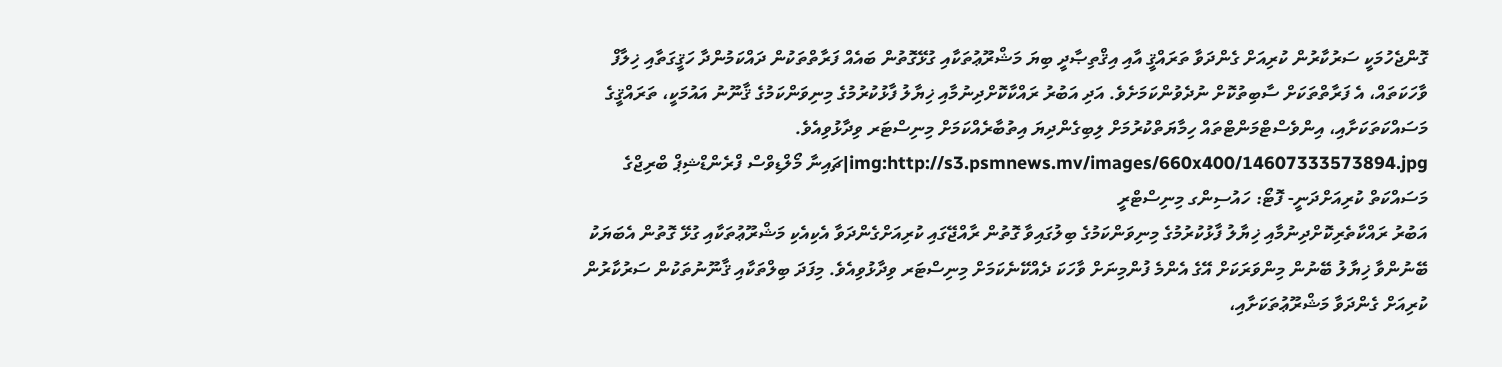ގޮންޖެހުމަކީ ސަރުކާރުން ކުރިއަށް ގެންދަވާ ތަރައްޤީ އާއި އިޤްތިޞާދީ ބިޔަ މަޝްރޫޢުތަކާއި ގުޅޭގޮތުން ބައެއް ފަރާތްތަކުން ދައްކަމުންދާ ހަޤީގަތާއި ޚިލާފް ވާހަކަތައް، އެ ފަރާތްތަކަށް ސާބިތުކޮށް ނުދެވުންކަމަށެވެ. އަދި އަބުރު ރައްކާކޮށްދިނުމާއި ޚިޔާލު ފާޅުކުރުމުގެ މިނިވަންކަމުގެ ޤާނޫނު އައުމަކީ، ތަރައްޤީގެ މަސައްކަތަކަށާއި، އިންވެސްޓްމަންޓްތައް ހިމާޔަތްކުރުމަށް ލިބިގެންދިޔަ އިތުބާރެއްކަމަށް މިނިސްޓަރ ވިދާޅުވިއެވެ.
img:http://s3.psmnews.mv/images/660x400/14607333573894.jpg|ޗައިނާ މޯލްޑިވްސް ފްރެންޑްޝިޕް ބްރިޖްގެ މަސައްކަތް ކުރިއަށްދަނީ- ފޮޓޯ: ހައުސިންގ މިނިސްޓްރީ
އަބުރު ރައްކާތެރިކޮށްދިނުމާއި ޚިޔާލު ފާޅުކުރުމުގެ މިނިވަންކަމުގެ ބިލުގައިވާ ގޮތުން ރާއްޖޭގައި ކުރިއަށްގެންދަވާ އެކިއެކި މަޝްރޫޢުތަކާއި ގުޅޭ ގޮތުން އެބަޔަކު ބޭނުންވާ ޚިޔާލު ބޭނުން މިންވަރަކަށް އޭގެ އެންމެ ފުންމިނަށް ވާހަކަ ދެއްކޭނެކަމަށް މިނިސްޓަރ ވިދާޅުވިއެވެ. މިފަދަ ބިލްތަކާއި ޤާނޫނުތަކުން ސަރުކާރުން ކުރިއަށް ގެންދަވާ މަޝްރޫޢުތަކަށާއި،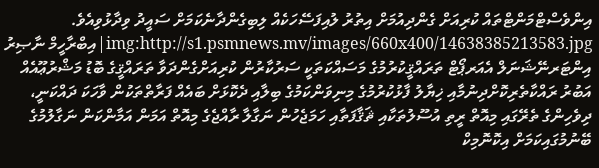އިންވެސްޓްމަންޓްތައް ކުރިއަށް ގެންދިއުމަށް އިތުރު ލުއިފަސޭހަކެއް ލިބިގެންދާނެކަމަށް ސައީދު ވިދާޅުވިއެވެ.
img:http://s1.psmnews.mv/images/660x400/14638385213583.jpg|އިބްރާހީމް ނާޞިރު އިންޓަރނޭޝަނަލް އެއަރޕޯޓް ތަރައްޤީކުރުމުގެ މަސައްކަތަކީ ސަރުކާރުން ކުރިއަށްގެންދަވާ ތަރައްޤީގެ ބޮޑު މަޝްރުޢޫއެއް
އަބުރު ރައްކާތެރިކޮށްދިނުމާއި ޚިޔާލު ފާޅުކުރުމުގެ މިނިވަންކަމުގެ ބިލާއި ދެކޮޅަށް ބައެއް ފަރާތްތަކުން ވާހަކަ ދައްކަނީ، ދިވެހިންގެ ތެރޭގައި މިއޮތް ރީތި އުސޫލުތަކާއި ޘަޤާފަތާއި ހަމަޖެހުން ނަގާލާ ރާއްޖެގެ މިއޮތް އަމަން އަމާންކަން ނަގާލުމުގެ ބޭނުމުގައިކަމަށް އިކޮނޮމިކް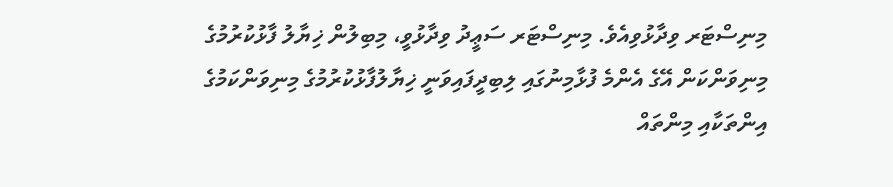މިނިސްޓަރ ވިދާޅުވިއެވެ. މިނިސްޓަރ ސަޢީދު ވިދާޅުވީ، މިބިލުން ޚިޔާލު ފާޅުކުރުމުގެ މިނިވަންކަން އޭގެ އެންމެ ފުޅާމިނުގައި ލިބިދީފައިވަނީ ޚިޔާލުފާޅުކުރުމުގެ މިނިވަންކަމުގެ އިންތަކާއި މިންތައް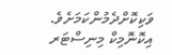ވަކިކޮށްދެމުންކަމަށެވެ. އިކޮނޮމިކް މިނިސްޓަރ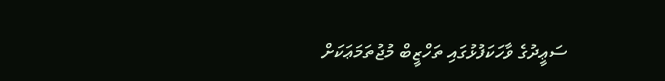ސަޢީދުގެ ވާހަކަފުޅުގައި ތަހްޒީބް މުޖުތަމަޢަކަށް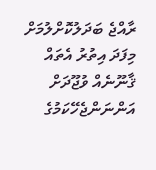ރާއްޖެ ބަދަލުކޮށްލުމަށް މިފަދަ އިތުރު އެތައް ޤާނޫނެއް ވުޖޫދަށް އަންނަންޖެހޭކަމުގެ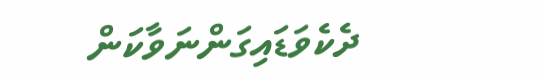ދެކެވަޑައިގަންނަވާކަން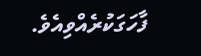ފާހަގަކުރެއްވިއެވެ.